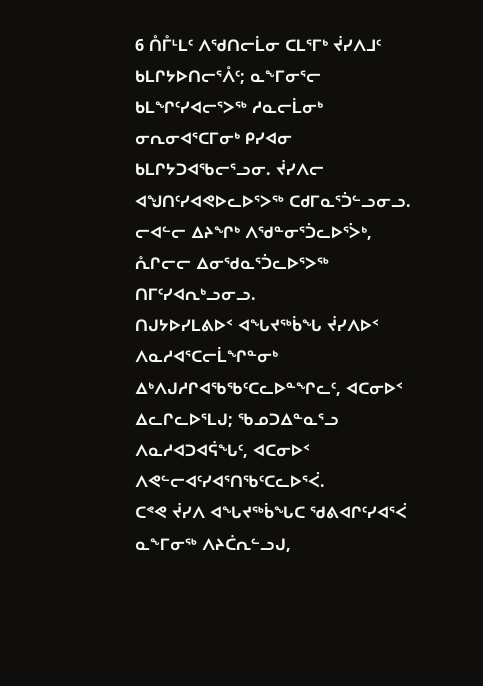6 ᑍᒤᒻᒪᑦ ᐱᖁᑎᓕᒫᓂ ᑕᒪᕐᒥᒃ ᔫᓯᐱᒧᑦ ᑲᒪᒋᔭᐅᑎᓕᕐᐰᑦ; ᓇᖕᒥᓂᕐᓕ ᑲᒪᖏᑦᓯᐊᓕᕐᐳᖅ ᓱᓇᓕᒫᓂᒃ ᓂᕆᓂᐊᕐᑕᒥᓂᒃ ᑭᓯᐊᓂ ᑲᒪᒋᔭᑐᐊᖃᓕᕐᓗᓂ. ᔫᓯᐱᓕ ᐊᖑᑎᑦᓯᐊᕙᐅᓚᐅᕐᐳᖅ ᑕᑯᒥᓇᕐᑑᓪᓗᓂᓗ.
ᓕᐊᓪᓕ ᐃᔨᖏᒃ ᐱᖁᓐᓂᕐᑑᓚᐅᕐᐴᒃ, ᕅᒋᓕᓕ ᐃᓂᖁᓇᕐᑑᓚᐅᕐᐳᖅ ᑎᒥᑦᓯᐊᕆᒃᓗᓂᓗ.
ᑎᒍᔭᐅᓯᒪᕕᐅᑉ ᐊᖓᔪᖅᑳᖓ ᔫᓯᐱᐅᑉ ᐱᓇᓱᐊᕐᑕᓕᒫᖏᓐᓂᒃ ᐃᒃᐱᒍᓱᒋᐊᖃᖃᑦᑕᓚᐅᓐᖏᓚᑦ, ᐊᑕᓂᐅᑉ ᐃᓚᒋᓚᐅᕐᒪᒍ; ᖃᓄᑐᐃᓐᓇᕐᓗ ᐱᓇᓱᐊᑐᐊᕌᖓᑦ, ᐊᑕᓂᐅᑉ ᐱᕙᓪᓕᐊᑦᓯᐊᕐᑎᖃᑦᑕᓚᐅᕐᐹ.
ᑕᕝᕙ ᔫᓯᐱ ᐊᖓᔪᖅᑳᖓᑕ ᖁᕕᐊᒋᑦᓯᐊᕐᐹ ᓇᖕᒥᓂᖅ ᐱᔨᑖᕆᓪᓗᒍ,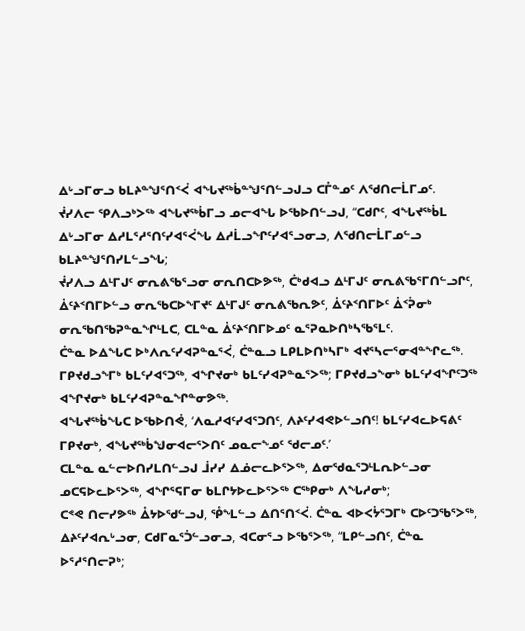ᐃᒡᓗᒥᓂᓗ ᑲᒪᔨᓐᖑᕐᑎᑉᐹ ᐊᖓᔪᖅᑳᓐᖑᕐᑎᓪᓗᒍᓗ ᑕᒤᓐᓄᑦ ᐱᖁᑎᓕᒫᒥᓄᑦ.
ᔫᓯᐱᓕ ᕿᐱᓗᒃᐳᖅ ᐊᖓᔪᖅᑳᒥᓗ ᓄᓕᐊᖓ ᐅᖃᐅᑎᓪᓗᒍ, “ᑕᑯᒋᑦ, ᐊᖓᔪᖅᑳᒪ ᐃᒡᓗᒥᓂ ᐃᓱᒪᕐᓱᕐᑎᑦᓯᐊᕐᐹᖓ ᐃᓱᒫᓗᖏᑦᓯᐊᕐᓗᓂᓗ, ᐱᖁᑎᓕᒫᒥᓄᓪᓗ ᑲᒪᔨᓐᖑᕐᑎᓯᒪᓪᓗᖓ;
ᔫᓯᐱᓗ ᐃᒻᒥᒍᑦ ᓂᕆᕕᖃᕐᓗᓂ ᓂᕆᑎᑕᐅᕗᖅ, ᑖᒃᑯᐊᓗ ᐃᒻᒥᒍᑦ ᓂᕆᕕᖃᕐᒥᑎᓪᓗᒋᑦ, ᐄᑦᔨᑉᑎᒥᐅᓪᓗ ᓂᕆᖃᑕᐅᖕᒥᔪᑦ ᐃᒻᒥᒍᑦ ᓂᕆᕕᖃᕆᕗᑦ, ᐄᑦᔨᑉᑎᒥᐅᑦ ᐄᑉᕉᓂᒃ ᓂᕆᖃᑎᖃᕈᓐᓇᖏᒻᒪᑕ, ᑕᒪᓐᓇ ᐄᑦᔨᑉᑎᒥᐅᓄᑦ ᓇᕐᕈᓇᐅᑎᒃᓴᖃᕐᒪᑦ.
ᑖᓐᓇ ᐅᐃᖓᑕ ᐅᒃᐱᕆᑦᓯᐊᕈᓐᓇᕐᐹ, ᑖᓐᓇᓗ ᒪᑭᒪᐅᑎᒃᓴᒥᒃ ᐊᔪᕐᓴᓕᕐᓂᐊᓐᖏᓚᖅ.
ᒥᑭᔪᑯᓗᖕᒥᒃ ᑲᒪᑦᓯᐊᕐᑐᖅ, ᐊᖏᔪᓂᒃ ᑲᒪᑦᓯᐊᕈᓐᓇᕐᐳᖅ; ᒥᑭᔪᑯᓗᖕᓂᒃ ᑲᒪᑦᓯᐊᖏᑦᑐᖅ ᐊᖏᔪᓂᒃ ᑲᒪᑦᓯᐊᕈᓐᓇᖏᓐᓂᕗᖅ.
ᐊᖓᔪᖅᑳᖓᑕ ᐅᖃᐅᑎᕚ, ‘ᐱᓇᓱᐊᑦᓯᐊᕐᑐᑎᑦ, ᐱᔨᑦᓯᐊᕙᐅᓪᓗᑎᑦ! ᑲᒪᑦᓯᐊᓚᐅᕋᕕᑦ ᒥᑭᔪᓂᒃ, ᐊᖓᔪᖅᑳᖑᓂᐊᓕᕐᐳᑎᑦ ᓄᓇᓕᖕᓄᑦ ᖁᓕᓄᑦ.’
ᑕᒪᓐᓇ ᓇᓪᓕᐅᑎᓯᒪᑎᓪᓗᒍ ᒨᓯᓯ ᐃᓅᓕᓚᐅᕐᐳᖅ, ᐃᓂᖁᓇᕐᑐᒻᒪᕆᐅᓪᓗᓂ ᓄᑕᕋᐅᓚᐅᕐᐳᖅ, ᐊᖏᕐᕋᒥᓂ ᑲᒪᒋᔭᐅᓚᐅᕐᐳᖅ ᑕᖅᑭᓂᒃ ᐱᖓᓱᓂᒃ;
ᑕᕝᕙ ᑎᓕᓯᕗᖅ ᐂᔭᐅᖁᓪᓗᒍ, ᕾᖕᒪᓪᓗ ᐃᑎᕐᑎᑉᐹ. ᑖᓐᓇ ᐊᐅᐸᔮᕐᑐᒥᒃ ᑕᐅᑦᑐᖃᕐᐳᖅ, ᐃᔨᑦᓯᐊᕆᒡᓗᓂ, ᑕᑯᒥᓇᕐᑑᓪᓗᓂᓗ, ᐊᑕᓂᕐᓗ ᐅᖃᕐᐳᖅ, “ᒪᑭᓪᓗᑎᑦ, ᑖᓐᓇ ᐅᕐᓱᕐᑎᓕᕈᒃ;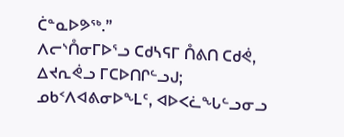ᑖᓐᓇᐅᕗᖅ.”
ᐱᓕᔅᑍᓂᒥᐅᕐᓗ ᑕᑯᓴᕋᒥ ᑍᕕᑎ ᑕᑯᕚ, ᐃᔪᕆᕚᓗ ᒥᑕᐅᑎᒋᓪᓗᒍ; ᓄᑲᑉᐱᐊᕕᓂᐅᖕᒪᑦ, ᐊᐅᐸᓛᖓᓪᓗᓂᓗ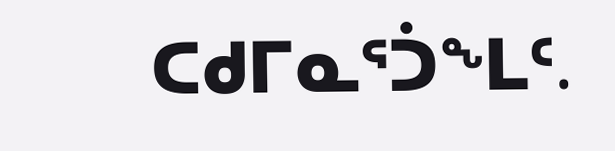ᑕᑯᒥᓇᕐᑑᖕᒪᑦ.